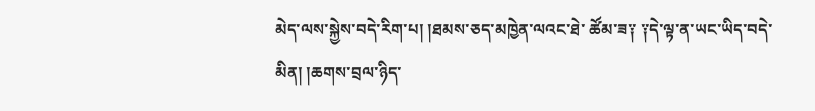མེད་ལས་སྐྱེས་བདེ་རིག་པ། །ཐམས་ཅད་མཁྱེན་ལའང་ཐེ་ ཚོམ་ཟ༑ ༑དེ་ལྟ་ན་ཡང་ཡིད་བདེ་མིན། །ཆགས་བྲལ་ཉིད་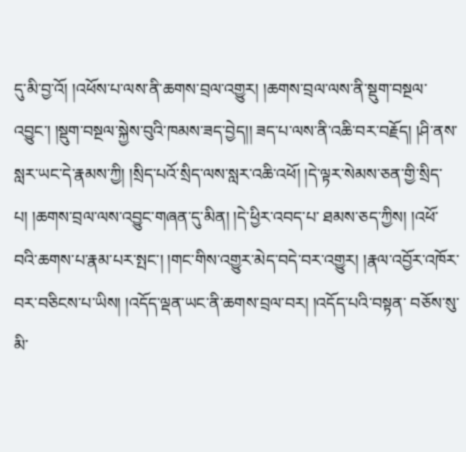དུ་མི་བྱ་འོ། །འཕོས་པ་ལས་ནི་ཆགས་བྲལ་འགྱུར། །ཆགས་བྲལ་ལས་ནི་སྡུག་བསྔལ་འབྱུང་། །སྡུག་བསྔལ་སྐྱེས་བུའི་ཁམས་ཟད་བྱེད།། ཟད་པ་ལས་ནི་འཆི་བར་བརྗོད། །ཤི་ནས་སླར་ཡང་དེ་རྣམས་ཀྱི། །སྲིད་པའོ་སྲིད་ལས་སླར་འཆི་འཕོ། །དེ་ལྟར་སེམས་ཅན་གྱི་སྲིད་པ། །ཆགས་བྲལ་ལས་འབྱུང་གཞན་དུ་མིན། །དེ་ཕྱིར་འབད་པ་ ཐམས་ཅད་ཀྱིས། །འཕོ་བའི་ཆགས་པ་རྣམ་པར་སྤང་། །གང་གིས་འགྱུར་མེད་བདེ་བར་འགྱུར། །རྣལ་འབྱོར་འཁོར་བར་བཅིངས་པ་ཡིས། །འདོད་ལྡན་ཡང་ནི་ཆགས་བྲལ་བར། །འདོད་པའི་བསྟན་ བཅོས་སུ་མི་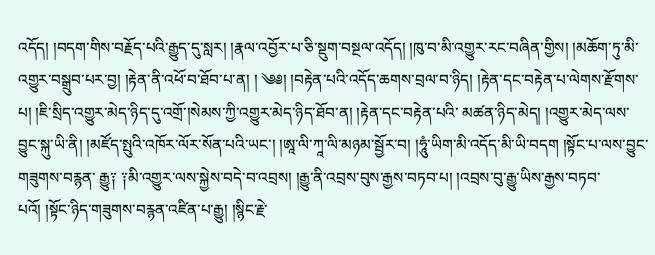འདོད། །བདག་གིས་བརྗོད་པའི་རྒྱུད་དུ་སླར། །རྣལ་འབྱོར་པ་ཅི་སྡུག་བསྔལ་འདོད། །ཁུ་བ་མི་འགྱུར་རང་བཞིན་གྱིས། །མཆོག་ཏུ་མི་འགྱུར་བསྒྲུབ་པར་བྱ། །རྟེན་ནི་འཕོ་བ་ཐོབ་པ་ན། ། ༄༅། །བརྟེན་པའི་འདོད་ཆགས་བྲལ་བ་ཉིད། །རྟེན་དང་བརྟེན་པ་ལེགས་རྫོགས་པ། །ཇི་སྲིད་འགྱུར་མེད་ཉིད་དུ་འགྲོ་།སེམས་ཀྱི་འགྱུར་མེད་ཉིད་ཐོབ་ན། །རྟེན་དང་བརྟེན་པའི་ མཚན་ཉིད་མེད། །འགྱུར་མེད་ལས་བྱུང་སྐུ་ཡི་ནི། །མཛོད་སྤུའི་འཁོར་ལོར་སོན་པའི་ཡང་། །ཨཱ་ལི་ཀཱ་ལི་མཉམ་སྦྱོར་བ། །ཧཱུཾ་ཡིག་མི་འདོད་མི་ཡི་བདག །སྟོང་པ་ལས་བྱུང་གཟུགས་བརྙན་ རྒྱུ༑ ༑མི་འགྱུར་ལས་སྐྱེས་བདེ་བ་འབྲས། །རྒྱུ་ནི་འབྲས་བུས་རྒྱས་བཏབ་པ། །འབྲས་བུ་རྒྱུ་ཡིས་རྒྱས་བཏབ་པའོ། །སྟོང་ཉིད་གཟུགས་བརྙན་འཛིན་པ་རྒྱུ། །སྙིང་རྗེ་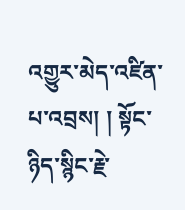འགྱུར་མེད་འཛིན་པ་འབྲས། ། སྟོང་ཉིད་སྙིང་རྗེ་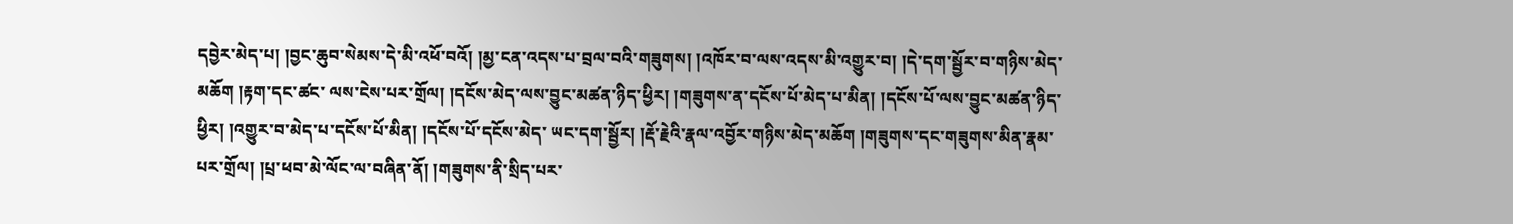དབྱེར་མེད་པ། །བྱང་ཆུབ་སེམས་དེ་མི་འཕོ་བའོ། །མྱ་ངན་འདས་པ་བྲལ་བའི་གཟུགས། །འཁོར་བ་ལས་འདས་མི་འགྱུར་བ། །དེ་དག་སྦྱོར་བ་གཉིས་མེད་མཆོག །རྟག་དང་ཚང་ ལས་ངེས་པར་གྲོལ། །དངོས་མེད་ལས་བྱུང་མཚན་ཉིད་ཕྱིར། །གཟུགས་ན་དངོས་པོ་མེད་པ་མིན། །དངོས་པོ་ལས་བྱུང་མཚན་ཉིད་ཕྱིར། །འགྱུར་བ་མེད་པ་དངོས་པོ་མིན། །དངོས་པོ་དངོས་མེད་ ཡང་དག་སྦྱོར། །རྡོ་རྗེའི་རྣལ་འབྱོར་གཉིས་མེད་མཆོག །གཟུགས་དང་གཟུགས་མིན་རྣམ་པར་གྲོལ། །པྲ་ཕབ་མེ་ལོང་ལ་བཞིན་ནོ། །གཟུགས་ནི་སྲིད་པར་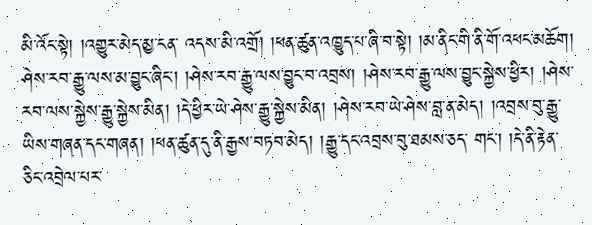མི་འོང་སྟེ། །འགྱུར་མེད་མྱ་ངན་ འདས་མི་འགྲོ། །ཕན་ཚུན་འཁྱུད་པ་ཞི་བ་སྟེ། །མ་ནིང་གི་ནི་གོ་འཕང་མཆོག། ཤེས་རབ་རྒྱུ་ལས་མ་བྱུང་ཞིང་། །ཤེས་རབ་རྒྱུ་ལས་བྱུང་བ་འབྲས། །ཤེས་རབ་རྒྱུ་ལས་བྱུང་སྐྱེས་ཕྱིར། །ཤེས་ རབ་ལས་སྐྱེས་རྒྱུ་སྐྱེས་མིན། །དེ་ཕྱིར་ཡེ་ཤེས་རྒྱུ་སྐྱེས་མིན། །ཤེས་རབ་ཡེ་ཤེས་བླ་ན་མེད། །འབྲས་བུ་རྒྱུ་ཡིས་གཞན་དང་གཞན། །ཕན་ཚུན་དུ་ནི་རྒྱས་བཏབ་མེད། །རྒྱུ་དང་འབྲས་བུ་ཐམས་ཅད་ གང་། །དེ་ནི་རྟེན་ཅིང་འབྲེལ་པར་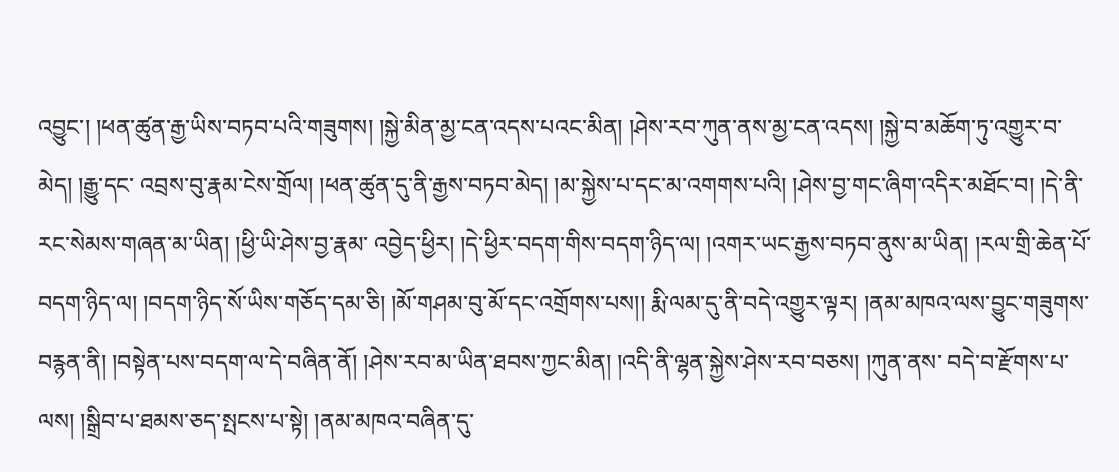འབྱུང་། །ཕན་ཚུན་རྒྱ་ཡིས་བཏབ་པའི་གཟུགས། །སྐྱེ་མིན་མྱ་ངན་འདས་པའང་མིན། །ཤེས་རབ་ཀུན་ནས་མྱ་ངན་འདས། །སྐྱེ་བ་མཆོག་ཏུ་འགྱུར་བ་མེད། །རྒྱུ་དང་ འབྲས་བུ་རྣམ་ངེས་གྲོལ། །ཕན་ཚུན་དུ་ནི་རྒྱས་བཏབ་མེད། །མ་སྐྱེས་པ་དང་མ་འགགས་པའི། །ཤེས་བྱ་གང་ཞིག་འདིར་མཐོང་བ། །དེ་ནི་རང་སེམས་གཞན་མ་ཡིན། །ཕྱི་ཡི་ཤེས་བྱ་རྣམ་ འབྱེད་ཕྱིར། །དེ་ཕྱིར་བདག་གིས་བདག་ཉིད་ལ། །འགར་ཡང་རྒྱས་བཏབ་ནུས་མ་ཡིན། །རལ་གྲི་ཆེན་པོ་བདག་ཉིད་ལ། །བདག་ཉིད་སོ་ཡིས་གཅོད་དམ་ཅི། །མོ་གཤམ་བུ་མོ་དང་འགྲོགས་པས།། རྨི་ལམ་དུ་ནི་བདེ་འགྱུར་ལྟར། །ནམ་མཁའ་ལས་བྱུང་གཟུགས་བརྙན་ནི། །བསྟེན་པས་བདག་ལ་དེ་བཞིན་ནོ། །ཤེས་རབ་མ་ཡིན་ཐབས་ཀྱང་མིན། །འདི་ནི་ལྷན་སྐྱེས་ཤེས་རབ་བཅས། །ཀུན་ནས་ བདེ་བ་རྫོགས་པ་ལས། །སྒྲིབ་པ་ཐམས་ཅད་སྤངས་པ་སྟེ། །ནམ་མཁའ་བཞིན་དུ་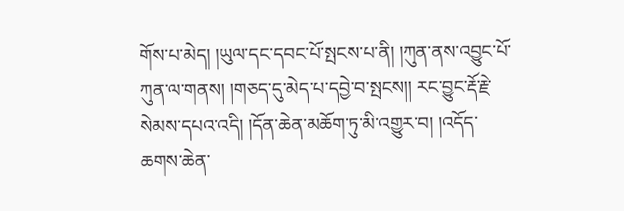གོས་པ་མེད། །ཡུལ་དང་དབང་པོ་སྤངས་པ་ནི། །ཀུན་ནས་འབྱུང་པོ་ཀུན་ལ་གནས། །གཅད་དུ་མེད་པ་དབྱེ་བ་སྤངས།། རང་བྱུང་རྡོ་རྗེ་སེམས་དཔའ་འདི། །དོན་ཆེན་མཆོག་ཏུ་མི་འགྱུར་བ། །འདོད་ཆགས་ཆེན་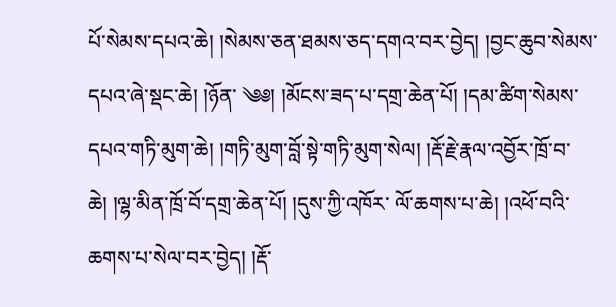པོ་སེམས་དཔའ་ཆེ། །སེམས་ཅན་ཐམས་ཅད་དགའ་བར་བྱེད། །བྱང་ཆུབ་སེམས་དཔའ་ཞེ་སྡང་ཆེ། །ཉོན་ ༄༅། །མོངས་ཟད་པ་དགྲ་ཆེན་པོ། །དམ་ཚིག་སེམས་དཔའ་གཏི་མུག་ཆེ། །གཏི་མུག་བློ་སྟེ་གཏི་མུག་སེལ། །རྡོ་རྗེ་རྣལ་འབྱོར་ཁྲོ་བ་ཆེ། །ལྷ་མིན་ཁྲོ་བོ་དགྲ་ཆེན་པོ། །དུས་ཀྱི་འཁོར་ ལོ་ཆགས་པ་ཆེ། །འཕོ་བའི་ཆགས་པ་སེལ་བར་བྱེད། །རྡོ་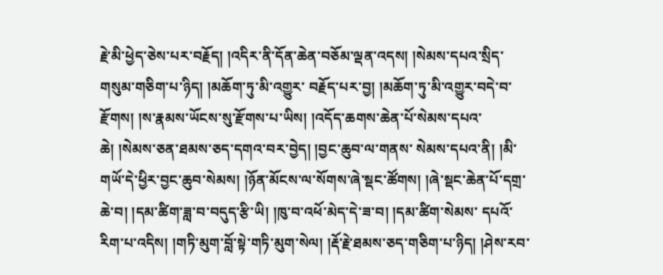རྗེ་མི་ཕྱེད་ཅེས་པར་བརྗོད། །འདིར་ནི་དོན་ཆེན་བཅོམ་ལྡན་འདས། །སེམས་དཔའ་སྲིད་གསུམ་གཅིག་པ་ཉིད། །མཆོག་ཏུ་མི་འགྱུར་ བརྗོད་པར་བྱ། །མཆོག་ཏུ་མི་འགྱུར་བདེ་བ་རྫོགས། །ས་རྣམས་ཡོངས་སུ་རྫོགས་པ་ཡིས། །འདོད་ཆགས་ཆེན་པོ་སེམས་དཔའ་ཆེ། །སེམས་ཅན་ཐམས་ཅད་དགའ་བར་བྱེད། །བྱང་ཆུབ་ལ་གནས་ སེམས་དཔའ་ནི། །མི་གཡོ་དེ་ཕྱིར་བྱང་ཆུབ་སེམས། །ཉོན་མོངས་ལ་སོགས་ཞེ་སྡང་ཚོགས། །ཞེ་སྡང་ཆེན་པོ་དགྲ་ཆེ་བ། །དམ་ཚིག་ཟླ་བ་བདུད་རྩི་ཡི། །ཁུ་བ་འཕོ་མེད་དེ་ཟ་བ། །དམ་ཚིག་སེམས་ དཔའོ་རིག་པ་འདིས། །གཏི་མུག་བློ་སྟེ་གཏི་མུག་སེལ། །རྡོ་རྗེ་ཐམས་ཅད་གཅིག་པ་ཉིད། །ཤེས་རབ་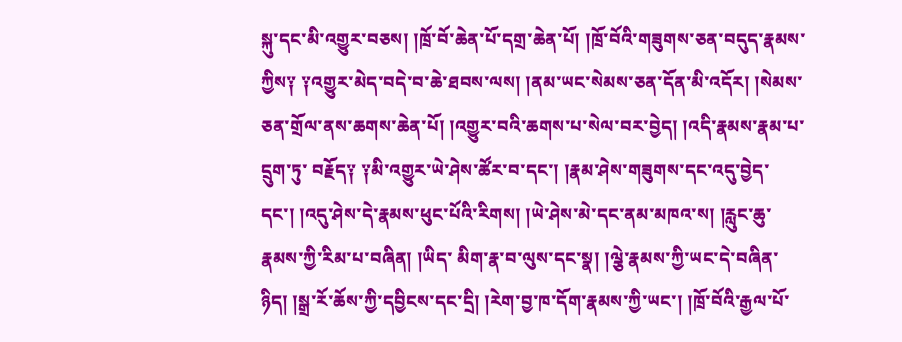སྐུ་དང་མི་འགྱུར་བཅས། །ཁྲོ་བོ་ཆེན་པོ་དགྲ་ཆེན་པོ། །ཁྲོ་བོའི་གཟུགས་ཅན་བདུད་རྣམས་ ཀྱིས༑ ༑འགྱུར་མེད་བདེ་བ་ཆེ་ཐབས་ལས། །ནམ་ཡང་སེམས་ཅན་དོན་མི་འདོར། །སེམས་ཅན་གྲོལ་ནས་ཆགས་ཆེན་པོ། །འགྱུར་བའི་ཆགས་པ་སེལ་བར་བྱེད། །འདི་རྣམས་རྣམ་པ་དྲུག་ཏུ་ བརྗོད༑ ༑མི་འགྱུར་ཡེ་ཤེས་ཚོར་བ་དང་། །རྣམ་ཤེས་གཟུགས་དང་འདུ་བྱེད་དང་། །འདུ་ཤེས་དེ་རྣམས་ཕུང་པོའི་རིགས། །ཡེ་ཤེས་མེ་དང་ནམ་མཁའ་ས། །རླུང་ཆུ་རྣམས་ཀྱི་རིམ་པ་བཞིན། །ཡིད་ མིག་རྣ་བ་ལུས་དང་སྣ། །ལྕེ་རྣམས་ཀྱི་ཡང་དེ་བཞིན་ཉིད། །སྒྲ་རོ་ཆོས་ཀྱི་དབྱིངས་དང་དྲི། །རེག་བྱ་ཁ་དོག་རྣམས་ཀྱི་ཡང་། །ཁྲོ་བོའི་རྒྱལ་པོ་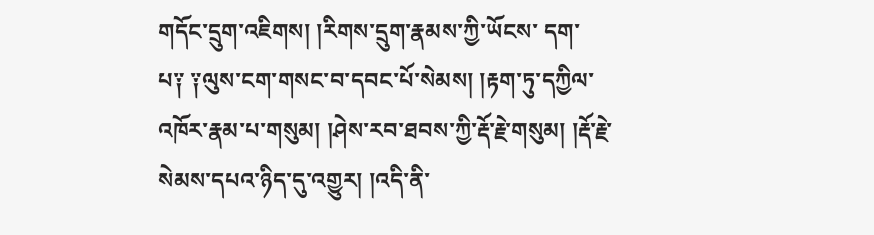གདོང་དྲུག་འཇིགས། །རིགས་དྲུག་རྣམས་ཀྱི་ཡོངས་ དག་པ༑ ༑ལུས་ངག་གསང་བ་དབང་པོ་སེམས། །རྟག་ཏུ་དཀྱིལ་འཁོར་རྣམ་པ་གསུམ། །ཤེས་རབ་ཐབས་ཀྱི་རྡོ་རྗེ་གསུམ། །རྡོ་རྗེ་སེམས་དཔའ་ཉིད་དུ་འགྱུར། །འདི་ནི་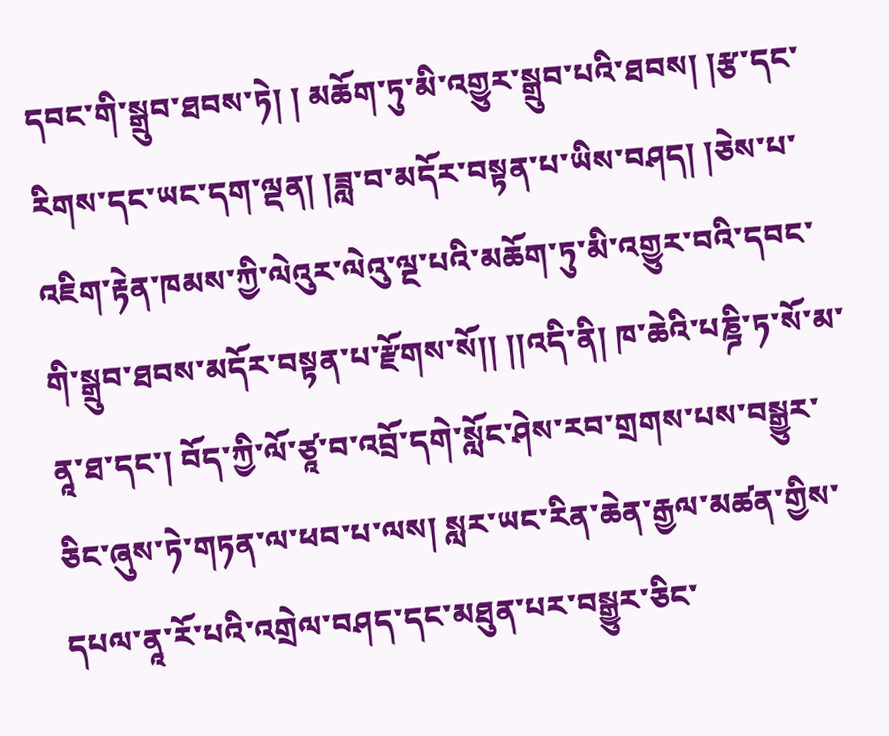དབང་གི་སྒྲུབ་ཐབས་ཏེ། ། མཆོག་ཏུ་མི་འགྱུར་སྒྲུབ་པའི་ཐབས། །རྩ་དང་རིགས་དང་ཡང་དག་ལྡན། །ཟླ་བ་མདོར་བསྟན་པ་ཡིས་བཤད། །ཅེས་པ་འཇིག་རྟེན་ཁམས་ཀྱི་ལེའུར་ལེའུ་ལྔ་པའི་མཆོག་ཏུ་མི་འགྱུར་བའི་དབང་ གི་སྒྲུབ་ཐབས་མདོར་བསྟན་པ་རྫོགས་སོ།། །།འདི་ནི། ཁ་ཆེའི་པཎྜི་ཏ་སོ་མ་ནཱ་ཐ་དང་། བོད་ཀྱི་ལོ་ཙཱ་བ་འབྲོ་དགེ་སློང་ཤེས་རབ་གྲགས་པས་བསྒྱུར་ཅིང་ཞུས་ཏེ་གཏན་ལ་ཕབ་པ་ལས། སླར་ཡང་རིན་ཆེན་རྒྱལ་མཚན་གྱིས་དཔལ་ནཱ་རོ་པའི་འགྲེལ་བཤད་དང་མཐུན་པར་བསྒྱུར་ཅིང་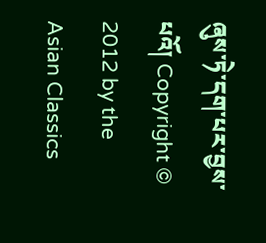ཞུས་ཏེ་དག་པར་བྱས་པའོ། Copyright © 2012 by the Asian Classics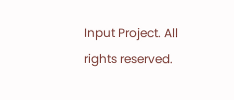Input Project. All rights reserved.